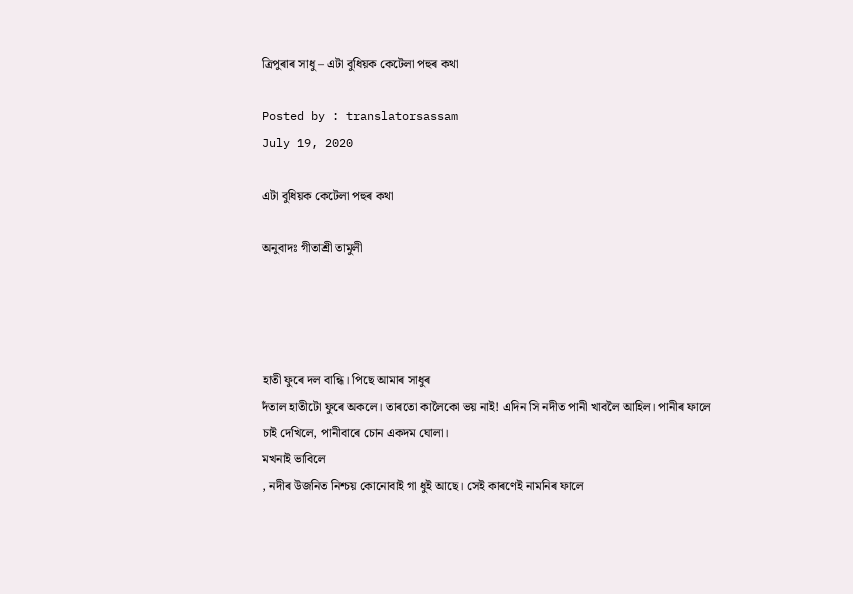ত্ৰিপুৰাৰ সাধু – এটা বুধিয়ক কেটেলা পহুৰ কথা

Posted by : translatorsassam
July 19, 2020

এটা বুধিয়ক কেটেলা পহুৰ কথা

অনুবাদঃ গীতাশ্ৰী তামুলী




হাতী ফুৰে দল বান্ধি। পিছে আমাৰ সাধুৰ
দঁতাল হাতীটো ফুৰে অকলে। তাৰতো কালৈকো ভয় নাই! এদিন সি নদীত পানী খাবলৈ আহিল। পানীৰ ফালে চাই দেখিলে, পানীবাৰে চোন একদম ঘোলা।
মখনাই ভাবিলে
, নদীৰ উজনিত নিশ্চয় কোনোবাই গা ধুই আছে। সেই কাৰণেই নামনিৰ ফালে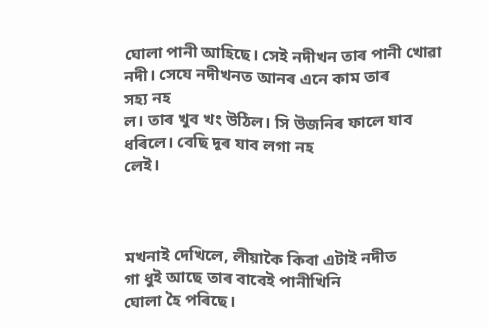ঘোলা পানী আহিছে। সেই নদীখন তাৰ পানী খোৱা নদী। সেযে নদীখনত আনৰ এনে কাম তাৰ
সহ্য নহ
ল। তাৰ খুব খং উঠিল। সি উজনিৰ ফালে যাব
ধৰিলে। বেছি দূৰ যাব লগা নহ
লেই।



মখনাই দেখিলে, লীয়াকৈ কিবা এটাই নদীত
গা ধুই আছে তাৰ বাবেই পানীখিনি
ঘোলা হৈ পৰিছে।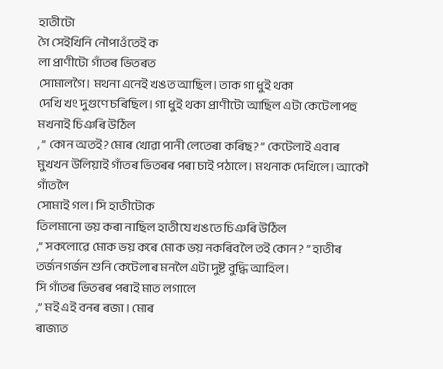হাতীটো
গৈ সেইখিনি নৌপাওঁতেই ক
লা প্রাণীটো গাঁতৰ ভিতৰত
সোমালগৈ। মথনা এনেই খঙত আছিল। তাক গা ধুই থকা
দেখি খং দুগুণে চৰিছিল। গা ধুই থকা প্রাণীটো আছিল এটা কেটেলাপহু
মখনাই চিঞৰি উঠিল
, ” কোন অতই? মোৰ খোৱা পানী লেতেৰা কৰিছ? ” কেটেলাই এবাৰ
মুখখন উলিয়াই গাঁতৰ ভিতৰৰ পৰা চাই পঠালে। মথনাক দেখিলে। আকৌ গাঁতলৈ
সোমাই গল। সি হাতীটোক
তিলমানো ভয় কৰা নাছিল হাতীযে খঙতে চিঞৰি উঠিল
,” সকলোৱে মোক ভয় কৰে মোক ভয় নকৰিবলৈ তই কোন? ” হাতীৰ তর্জনগর্জন শুনি কেটেলাৰ মনলৈ এটা দুষ্ট বুদ্ধি আহিল।
সি গাঁতৰ ভিতৰৰ পৰাই মাত লগালে
,” মই এই বনৰ ৰজা। মোৰ
ৰাজ্যত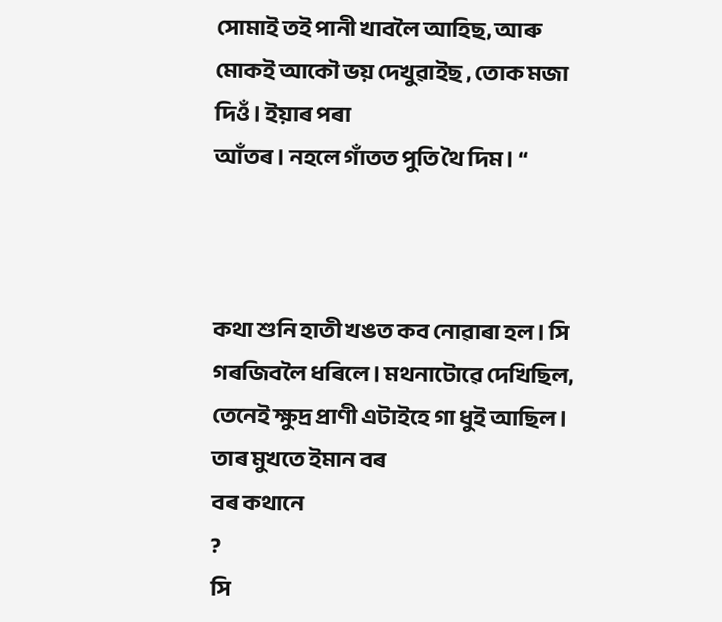সোমাই তই পানী খাবলৈ আহিছ, আৰু মোকই আকৌ ভয় দেখুৱাইছ , তোক মজা দিওঁ। ইয়াৰ পৰা
আঁতৰ। নহলে গাঁতত পুতি থৈ দিম। “



কথা শুনি হাতী খঙত কব নোৱাৰা হল। সি গৰজিবলৈ ধৰিলে। মথনাটোৱে দেখিছিল, তেনেই ক্ষুদ্র প্রাণী এটাইহে গা ধুই আছিল। তাৰ মুখতে ইমান বৰ
বৰ কথানে
?
সি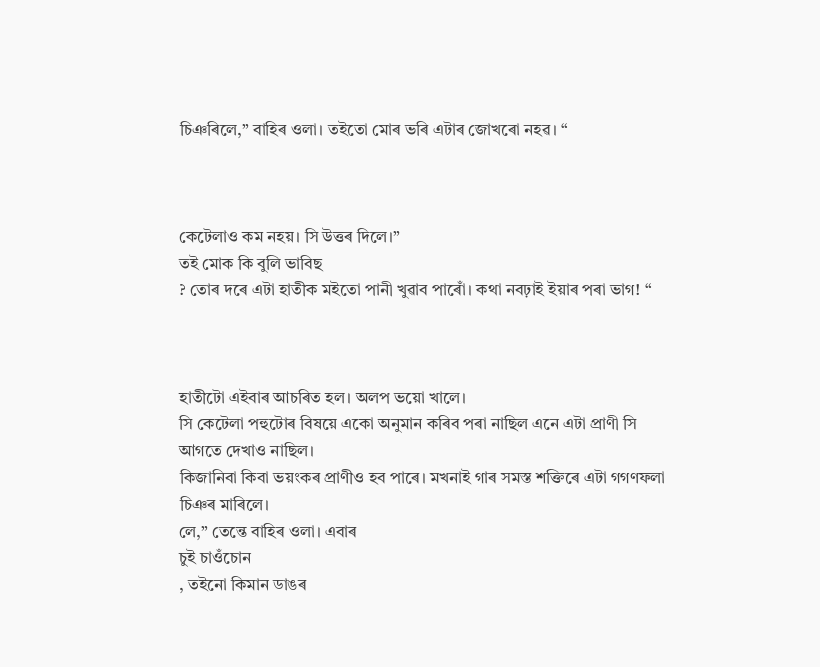চিঞৰিলে,” বাহিৰ ওলা। তইতো মোৰ ভৰি এটাৰ জোখৰো নহৱ। “



কেটেলাও কম নহয়। সি উত্তৰ দিলে।”
তই মোক কি বুলি ভাবিছ
? তোৰ দৰে এটা হাতীক মইতো পানী খুৱাব পাৰোঁ। কথা নবঢ়াই ইয়াৰ পৰা ভাগ! “



হাতীটো এইবাৰ আচৰিত হল। অলপ ভয়ো খালে।
সি কেটেলা পহুটোৰ বিষয়ে একো অনুমান কৰিব পৰা নাছিল এনে এটা প্রাণী সি আগতে দেখাও নাছিল।
কিজানিবা কিবা ভয়ংকৰ প্রাণীও হব পাৰে। মখনাই গাৰ সমস্ত শক্তিৰে এটা গগণফলা চিঞৰ মাৰিলে।
লে,” তেন্তে বাহিৰ ওলা। এবাৰ
চুই চাওঁচোন
, তইনো কিমান ডাঙৰ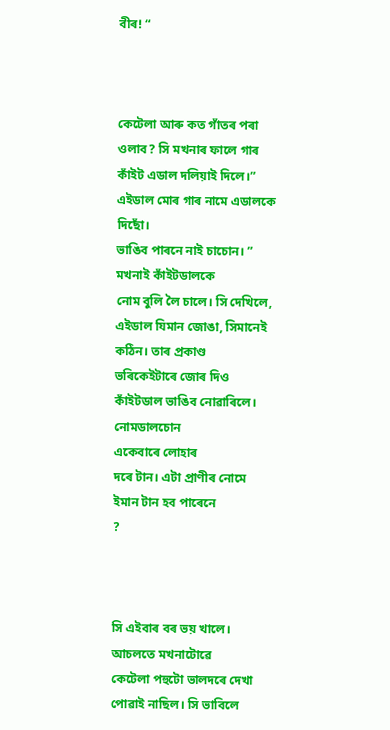বীৰ! “



কেটেলা আৰু কত গাঁতৰ পৰা ওলাব? সি মখনাৰ ফালে গাৰ কাঁইট এডাল দলিয়াই দিলে।” এইডাল মোৰ গাৰ নামে এডালকে দিছোঁ।
ভাঙিব পাৰনে নাই চাচোন। ” মখনাই কাঁইটডালকে
নোম বুলি লৈ চালে। সি দেখিলে, এইডাল যিমান জোঙা, সিমানেই কঠিন। তাৰ প্ৰকাণ্ড
ভৰিকেইটাৰে জোৰ দিও কাঁইটডাল ভাঙিব নোৱাৰিলে।
নোমডালচোন
একেবাৰে লোহাৰ
দৰে টান। এটা প্রাণীৰ নোমে ইমান টান হব পাৰেনে
?



সি এইবাৰ বৰ ভয় খালে। আচলতে মখনাটোৱে
কেটেলা পহুটো ভালদৰে দেখা পোৱাই নাছিল। সি ভাবিলে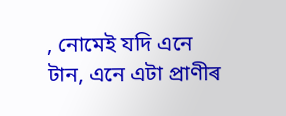, নোমেই যদি এনে টান, এনে এটা প্ৰাণীৰ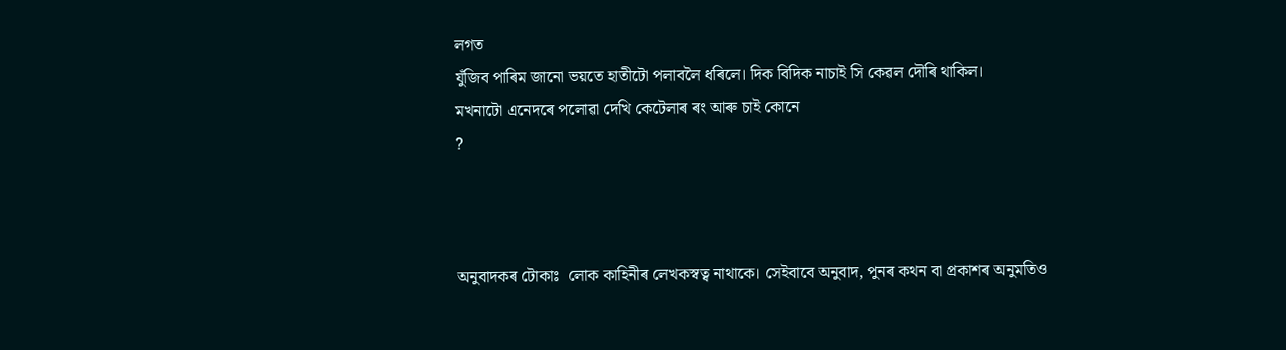লগত
যুঁজিব পাৰিম জানো ভয়তে হাতীটো পলাবলৈ ধৰিলে। দিক বিদিক নাচাই সি কেৱল দৌৰি থাকিল।
মখনাটো এনেদৰে পলোৱা দেখি কেটেলাৰ ৰং আৰু চাই কোনে
?



অনুবাদকৰ টোকাঃ  লোক কাহিনীৰ লেখকস্বত্ব নাথাকে। সেইবাবে অনুবাদ, পুনৰ কথন বা প্ৰকাশৰ অনুমতিও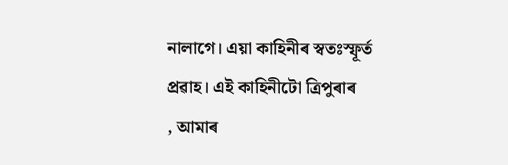নালাগে। এয়া কাহিনীৰ স্বতঃস্ফূর্ত
প্ৰৱাহ। এই কাহিনীটো ত্ৰিপুৰাৰ
, আমাৰ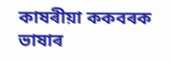কাষৰীয়া ককবৰক ভাষাৰ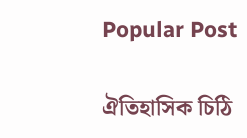Popular Post

ঐতিহাসিক চিঠি